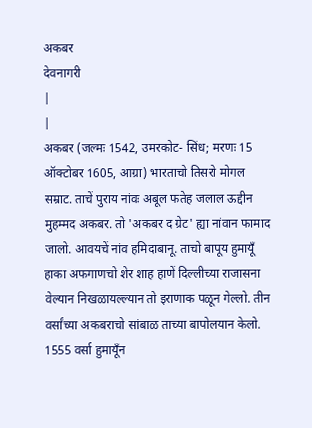अकबर
देवनागरी
|
|
अकबर (जल्मः 1542, उमरकोट- सिंध; मरणः 15 ऑक्टोबर 1605, आग्रा) भारताचो तिसरो मोगल सम्राट. ताचें पुराय नांवः अबूल फतेह जलाल ऊद्दीन मुहम्मद अकबर. तो 'अकबर द ग्रेट' ह्या नांवान फामाद जालो. आवयचें नांव हमिदाबानू. ताचो बापूय हुमायूँ हाका अफगाणचो शेर शाह हाणें दिल्लीच्या राजासना वेल्यान निखळायल्ल्यान तो इराणाक पळून गेल्लो. तीन वर्सांच्या अकबराचो सांबाळ ताच्या बापोलयान केलो. 1555 वर्सा हुमायूँन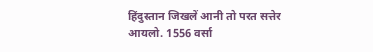हिंदुस्तान जिखलें आनी तो परत सत्तेर आयलो. 1556 वर्सा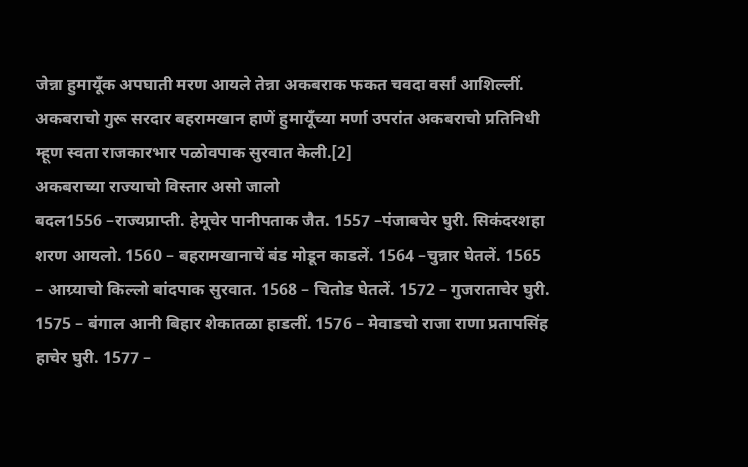जेन्ना हुमायूँक अपघाती मरण आयले तेन्ना अकबराक फकत चवदा वर्सां आशिल्लीं. अकबराचो गुरू सरदार बहरामखान हाणें हुमायूँच्या मर्णा उपरांत अकबराचो प्रतिनिधी म्हूण स्वता राजकारभार पळोवपाक सुरवात केली.[2]
अकबराच्या राज्याचो विस्तार असो जालो
बदल1556 –राज्यप्राप्ती. हेमूचेर पानीपताक जैत. 1557 –पंजाबचेर घुरी. सिकंदरशहा शरण आयलो. 1560 – बहरामखानाचें बंड मोडून काडलें. 1564 –चुन्नार घेतलें. 1565 – आग्र्याचो किल्लो बांदपाक सुरवात. 1568 – चितोड घेतलें. 1572 – गुजराताचेर घुरी. 1575 – बंगाल आनी बिहार शेकातळा हाडलीं. 1576 – मेवाडचो राजा राणा प्रतापसिंह हाचेर घुरी. 1577 –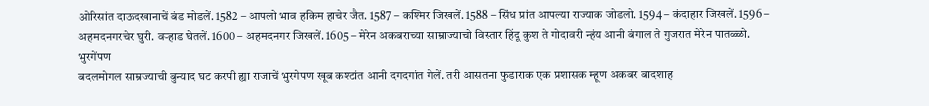ओरिसांत दाऊदखानाचें बंड मोडलें. 1582 – आपलो भाव हकिम हाचेर जैत. 1587 – कश्मिर जिखलें. 1588 – सिंध प्रांत आपल्या राज्याक जोडलो. 1594 – कंदाहार जिखलें. 1596 – अहमदनगरचेर घुरी. वऱ्हाड घेतलें. 1600 – अहमदनगर जिखलें. 1605 – मेरेन अकबराच्या साम्राज्याचो विस्तार हिंदू कुश ते गोदावरी न्हंय आनी बंगाल ते गुजरात मेरेन पातळ्ळो.
भुरगेंपण
बदलमोगल साम्रज्याची बुन्याद घट करपी ह्या राजाचें भुरगेपण खूब कश्टांत आनी दगदगांत गेलें. तरी आसतना फुडाराक एक प्रशासक म्हूण अकबर बादशाह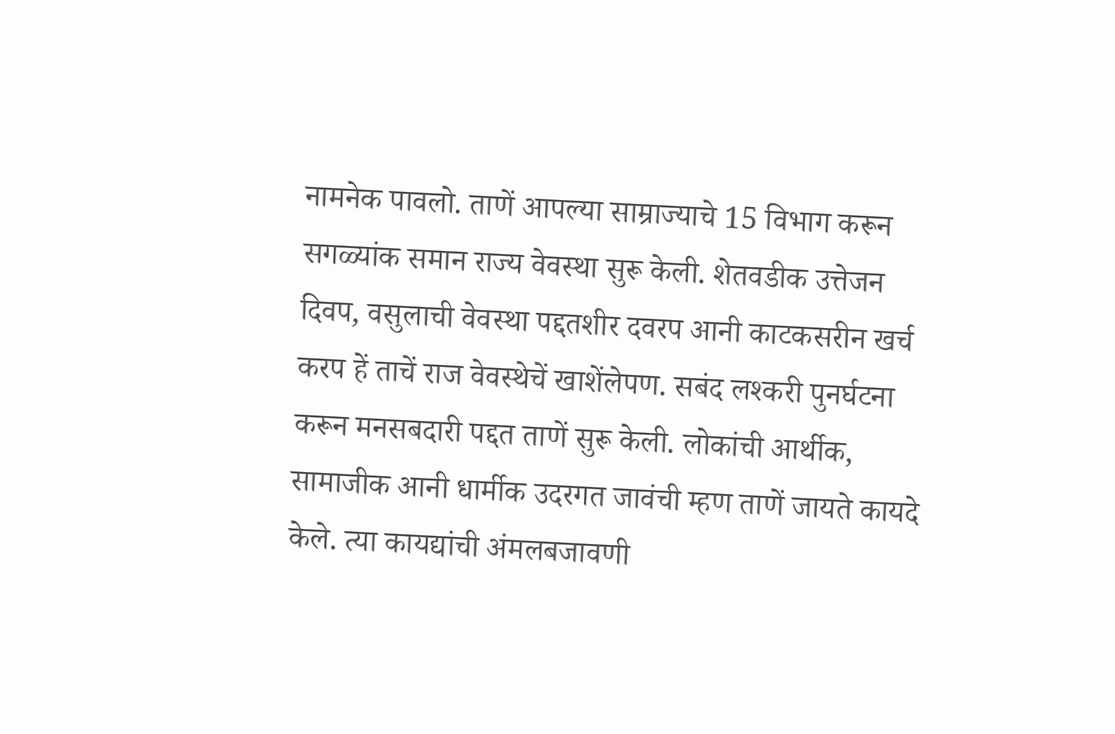नामनेक पावलो. ताणें आपल्या साम्राज्याचे 15 विभाग करून सगळ्यांक समान राज्य वेवस्था सुरू केली. शेतवडीक उत्तेजन दिवप, वसुलाची वेवस्था पद्दतशीर दवरप आनी काटकसरीन खर्च करप हें ताचें राज वेवस्थेचें खाशेंलेपण. सबंद लश्करी पुनर्घटना करून मनसबदारी पद्दत ताणें सुरू केली. लोकांची आर्थीक, सामाजीक आनी धार्मीक उदरगत जावंची म्हण ताणें जायते कायदे केले. त्या कायद्यांची अंमलबजावणी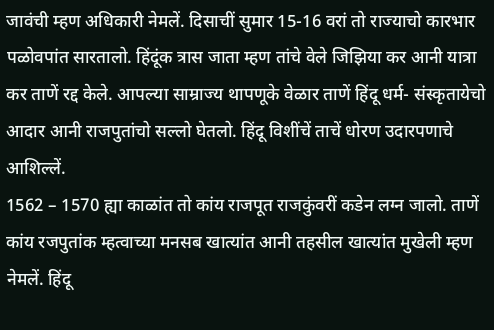जावंची म्हण अधिकारी नेमलें. दिसाचीं सुमार 15-16 वरां तो राज्याचो कारभार पळोवपांत सारतालो. हिंदूंक त्रास जाता म्हण तांचे वेले जिझिया कर आनी यात्रा कर ताणें रद्द केले. आपल्या साम्राज्य थापणूके वेळार ताणें हिंदू धर्म- संस्कृतायेचो आदार आनी राजपुतांचो सल्लो घेतलो. हिंदू विशींचें ताचें धोरण उदारपणाचे आशिल्लें.
1562 – 1570 ह्या काळांत तो कांय राजपूत राजकुंवरीं कडेन लग्न जालो. ताणें कांय रजपुतांक म्हत्वाच्या मनसब खात्यांत आनी तहसील खात्यांत मुखेली म्हण नेमलें. हिंदू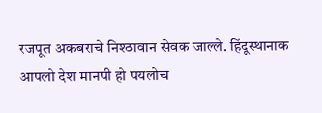रजपूत अकबराचे निश्ठावान सेवक जाल्ले. हिंदूस्थानाक आपलो देश मानपी हो पयलोच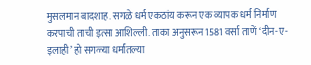मुसलमान बादशाह. सगळे धर्म एकठांय करून एक व्यापक धर्म निर्माण करपाची ताची इत्सा आशिल्ली. ताका अनुसरून 1581 वर्सा ताणें ‘दीन-ए-इलाही’ हो सगळ्या धर्मांतल्या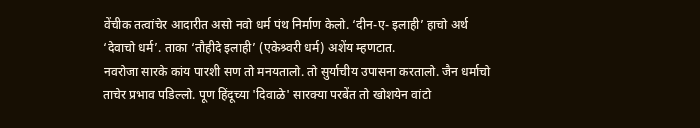वेंचीक तत्वांचेर आदारीत असो नवो धर्म पंथ निर्माण केलो. ‘दीन-ए- इलाही’ हाचो अर्थ ‘देवाचो धर्म’. ताका ‘तौहीदे इलाही’ (एकेश्र्वरी धर्म) अशेंय म्हणटात.
नवरोजा सारके कांय पारशी सण तो मनयतालो. तो सुर्याचीय उपासना करतालो. जैन धर्माचो ताचेर प्रभाव पडिल्लो. पूण हिंदूच्या 'दिवाळे' सारक्या परबेंत तो खोशयेन वांटो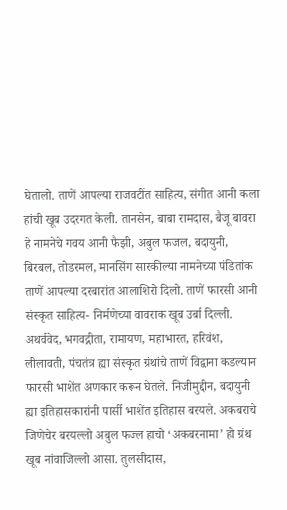घेतालो. ताणें आपल्या राजवटींत साहित्य, संगीत आनी कला हांची खूब उदरगत केली. तानसेन, बाबा रामदास, बैजू बावरा हे नामनेचे गवय आनी फैझी, अबुल फजल, बदायुनी, बिरबल, तोडरमल, मानसिंग सारकील्या नामनेच्या पंडितांक ताणें आपल्या दरबारांत आलाशिरो दिलो. ताणें फारसी आनी संस्कृत साहित्य- निर्मणेच्या वावराक खूब उर्बा दिल्ली. अथर्ववेद, भगवद्गीता, रामायण, महाभारत, हरिवंश, लीलावती, पंचतंत्र ह्या संस्कृत ग्रंथांचे ताणें विद्वाना कडल्यान फारसी भाशेंत अणकार करून घेतले. निजीमुद्दीन, बदायुनी ह्या इतिहासकारांनी पार्सी भाशेंत इतिहास बरयले. अकबराचे जिणेचेर बरयल्लो अबुल फज्ल हाचो ‘अकबरनामा’ हो ग्रंथ खूब नांवाजिल्लो आसा. तुलसीदास,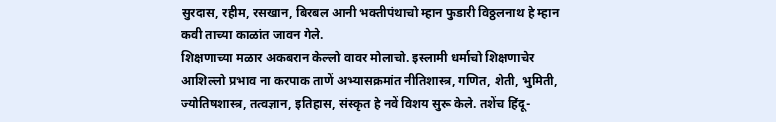सुरदास, रहीम, रसखान, बिरबल आनी भक्तीपंथाचो म्हान फुडारी विठ्ठलनाथ हे म्हान कवी ताच्या काळांत जावन गेले.
शिक्षणाच्या मळार अकबरान केल्लो वावर मोलाचो. इस्लामी धर्माचो शिक्षणाचेर आशिल्लो प्रभाव ना करपाक ताणें अभ्यासक्रमांत नीतिशास्त्र, गणित, शेती, भुमिती, ज्योतिषशास्त्र, तत्वज्ञान, इतिहास, संस्कृत हे नवें विशय सुरू केले. तशेंच हिंदू-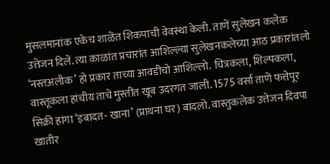मुसलमानांक एकेच शाळेंत शिकपाची वेवस्था केली. ताणें सुलेखन कलेक उत्तेजन दिलें. त्या काळांत प्रचारांत आशिल्ल्या सुलेखनकलेच्या आठ प्रकारांतलो ‘नस्तअलीक’ हो प्रकार ताच्या आवडीचो आशिल्लो. चित्रकला, शिल्पकला, वास्तूकला हांचीय ताचे मुस्तींत खूब उदरगत जाली. 1575 वर्सा ताणें फत्तेपूर सिक्री हांगा ‘इबादत- खाना’ (प्राथना घर) बांदलो. वास्तुकलेक उत्तेजन दिवपा खातीर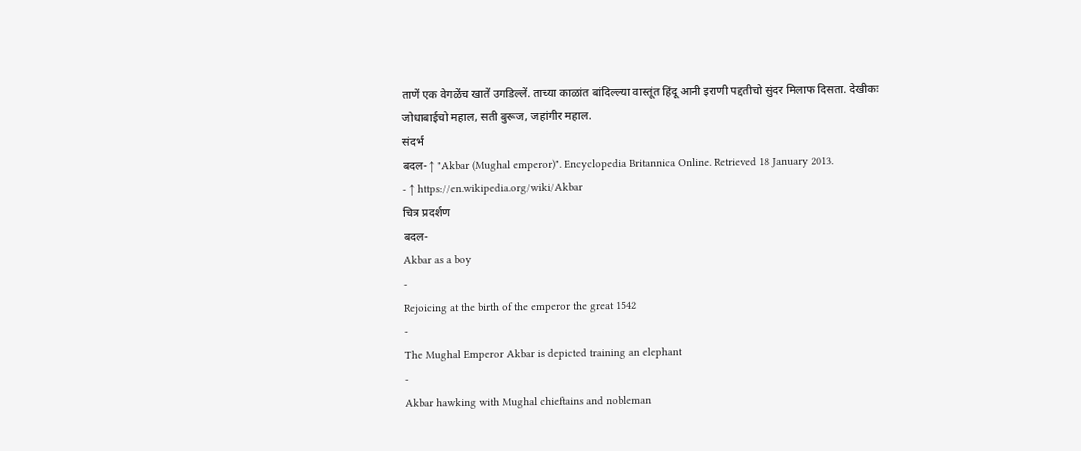ताणें एक वेगळेंच खातें उगडिल्लें. ताच्या काळांत बांदिल्ल्या वास्तूंत हिंदू आनी इराणी पद्दतीचो सुंदर मिलाफ दिसता. देखीकः जोधाबाईचो महाल, सती बुरूज, जहांगीर महाल.
संदर्भ
बदल- ↑ "Akbar (Mughal emperor)". Encyclopedia Britannica Online. Retrieved 18 January 2013.
- ↑ https://en.wikipedia.org/wiki/Akbar
चित्र प्रदर्शण
बदल-
Akbar as a boy
-
Rejoicing at the birth of the emperor the great 1542
-
The Mughal Emperor Akbar is depicted training an elephant
-
Akbar hawking with Mughal chieftains and nobleman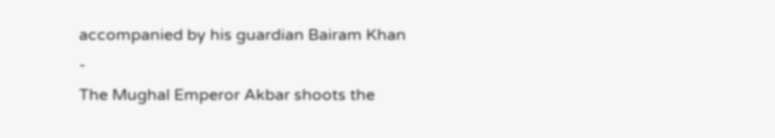accompanied by his guardian Bairam Khan
-
The Mughal Emperor Akbar shoots the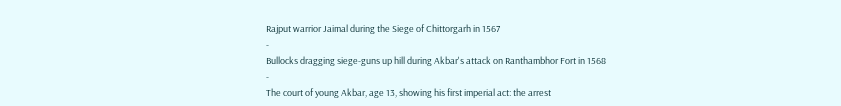Rajput warrior Jaimal during the Siege of Chittorgarh in 1567
-
Bullocks dragging siege-guns up hill during Akbar's attack on Ranthambhor Fort in 1568
-
The court of young Akbar, age 13, showing his first imperial act: the arrest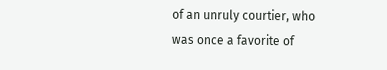of an unruly courtier, who was once a favorite of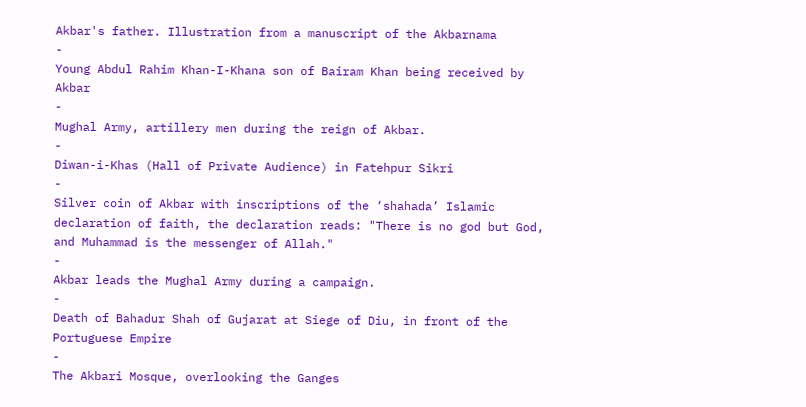Akbar's father. Illustration from a manuscript of the Akbarnama
-
Young Abdul Rahim Khan-I-Khana son of Bairam Khan being received by Akbar
-
Mughal Army, artillery men during the reign of Akbar.
-
Diwan-i-Khas (Hall of Private Audience) in Fatehpur Sikri
-
Silver coin of Akbar with inscriptions of the ‘shahada’ Islamic declaration of faith, the declaration reads: "There is no god but God, and Muhammad is the messenger of Allah."
-
Akbar leads the Mughal Army during a campaign.
-
Death of Bahadur Shah of Gujarat at Siege of Diu, in front of the Portuguese Empire
-
The Akbari Mosque, overlooking the Ganges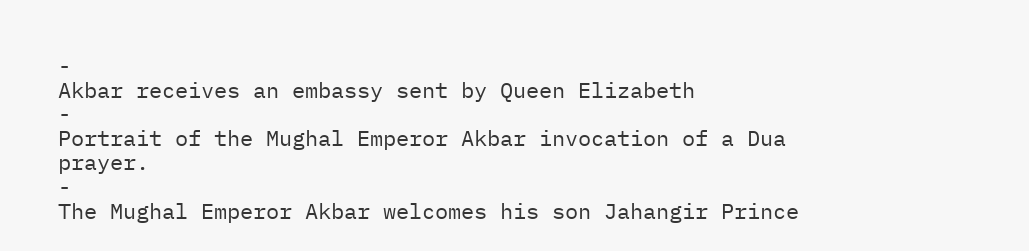-
Akbar receives an embassy sent by Queen Elizabeth
-
Portrait of the Mughal Emperor Akbar invocation of a Dua prayer.
-
The Mughal Emperor Akbar welcomes his son Jahangir Prince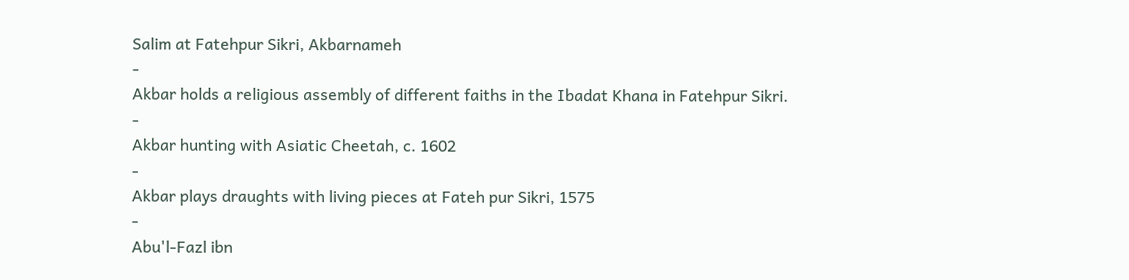Salim at Fatehpur Sikri, Akbarnameh
-
Akbar holds a religious assembly of different faiths in the Ibadat Khana in Fatehpur Sikri.
-
Akbar hunting with Asiatic Cheetah, c. 1602
-
Akbar plays draughts with living pieces at Fateh pur Sikri, 1575
-
Abu'l-Fazl ibn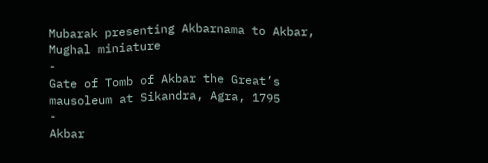Mubarak presenting Akbarnama to Akbar, Mughal miniature
-
Gate of Tomb of Akbar the Great’s mausoleum at Sikandra, Agra, 1795
-
Akbar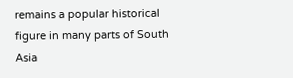remains a popular historical figure in many parts of South Asia